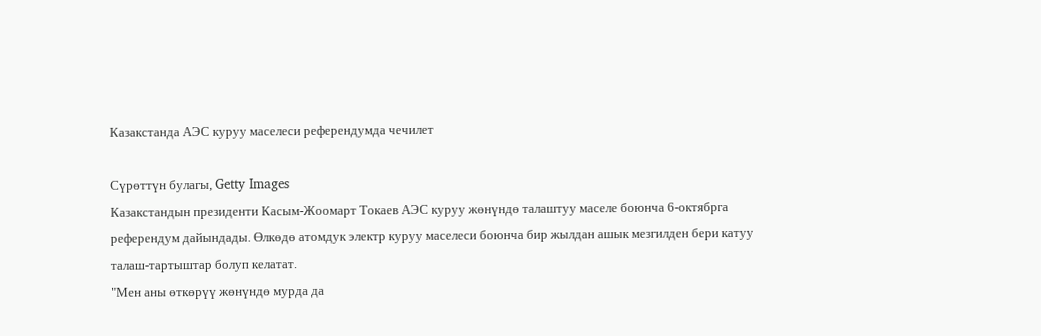Казакстанда АЭС куруу маселеси референдумда чечилет

Сүрөттүн булагы, Getty Images
Казакстандын президенти Касым-Жоомарт Токаев АЭС куруу жөнүндө талаштуу маселе боюнча 6-октябрга референдум дайындады. Өлкөдө атомдук электр куруу маселеси боюнча бир жылдан ашык мезгилден бери катуу талаш-тартыштар болуп келатат.
"Мен аны өткөрүү жөнүндө мурда да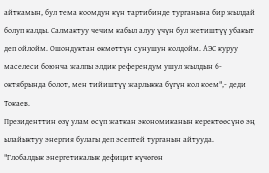айткамын, бул тема коомдун күн тартибинде турганына бир жылдай болуп калды. Салмактуу чечим кабыл алуу үчүн бул жетиштүү убакыт деп ойлойм. Ошондуктан өкмөттүн сунушун колдойм. АЭС куруу маселеси боюнча жалпы элдик референдум ушул жылдын 6-октябрында болот, мен тийиштүү жарлыкка бүгүн кол коем",- деди Токаев.
Президенттин өзү улам өсүп жаткан экономиканын керектөөсүнө эң ылайыктуу энергия булагы деп эсептей турганын айтууда.
"Глобалдык энергетикалык дефицит күчөгөн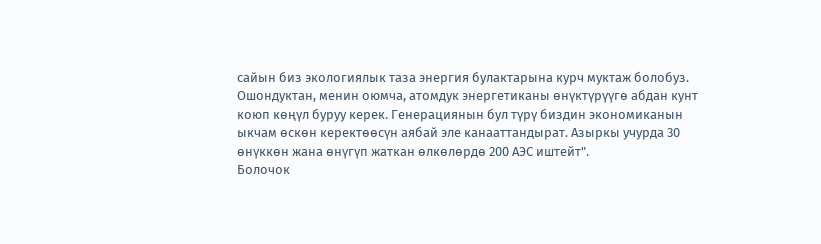сайын биз экологиялык таза энергия булактарына курч муктаж болобуз. Ошондуктан, менин оюмча, атомдук энергетиканы өнүктүрүүгө абдан кунт коюп көңүл буруу керек. Генерациянын бул түрү биздин экономиканын ыкчам өскөн керектөөсүн аябай эле канааттандырат. Азыркы учурда 30 өнүккөн жана өнүгүп жаткан өлкөлөрдө 200 АЭС иштейт".
Болочок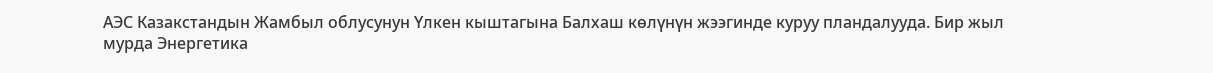АЭС Казакстандын Жамбыл облусунун Үлкен кыштагына Балхаш көлүнүн жээгинде куруу пландалууда. Бир жыл мурда Энергетика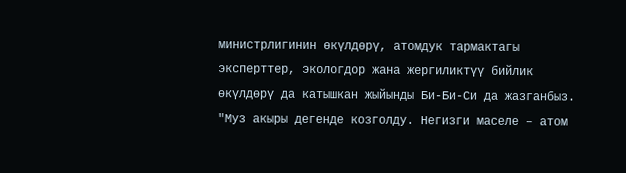министрлигинин өкүлдөрү, атомдук тармактагы эксперттер, экологдор жана жергиликтүү бийлик өкүлдөрү да катышкан жыйынды Би-Би-Си да жазганбыз.
"Муз акыры дегенде козголду. Негизги маселе – атом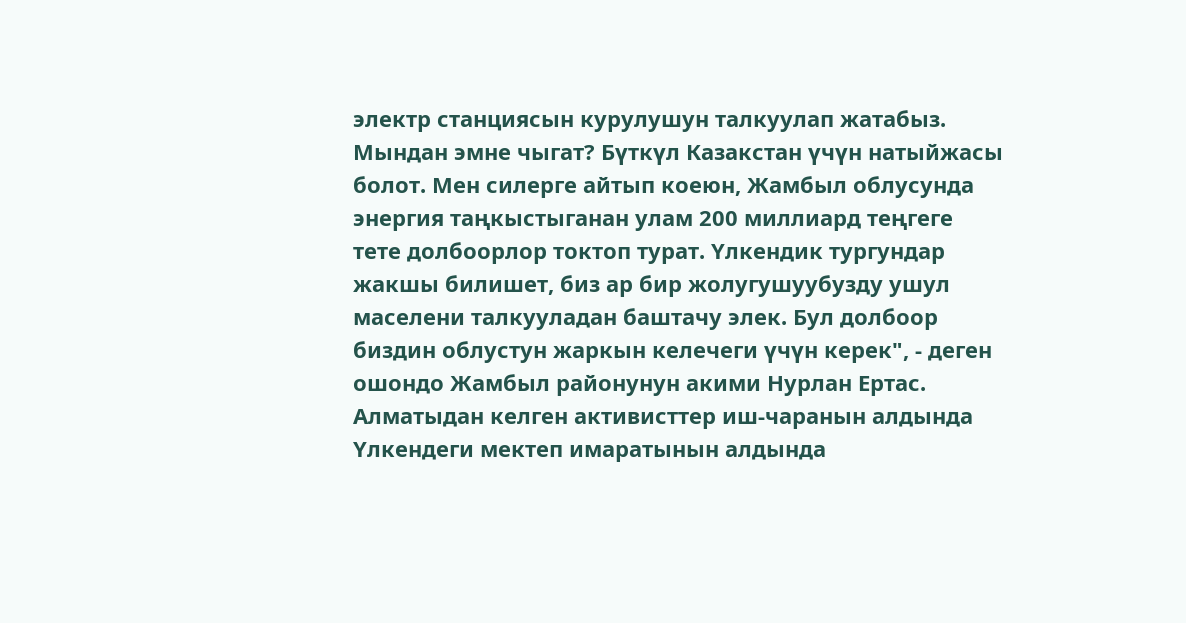электр станциясын курулушун талкуулап жатабыз. Мындан эмне чыгат? Бүткүл Казакстан үчүн натыйжасы болот. Мен силерге айтып коеюн, Жамбыл облусунда энергия таңкыстыганан улам 200 миллиард теңгеге тете долбоорлор токтоп турат. Үлкендик тургундар жакшы билишет, биз ар бир жолугушуубузду ушул маселени талкууладан баштачу элек. Бул долбоор биздин облустун жаркын келечеги үчүн керек", - деген ошондо Жамбыл районунун акими Нурлан Ертас.
Алматыдан келген активисттер иш-чаранын алдында Үлкендеги мектеп имаратынын алдында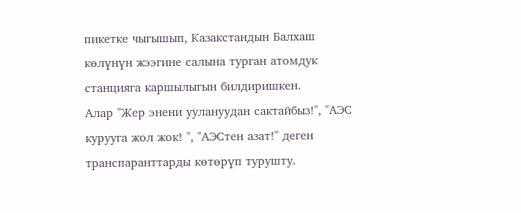пикетке чыгышып, Казакстандын Балхаш көлүнүн жээгине салына турган атомдук станцияга каршылыгын билдиришкен.
Алар "Жер энени уулануудан сактайбыз!", "АЭС курууга жол жок! ", "АЭСтен азат!" деген транспаранттарды көтөрүп турушту.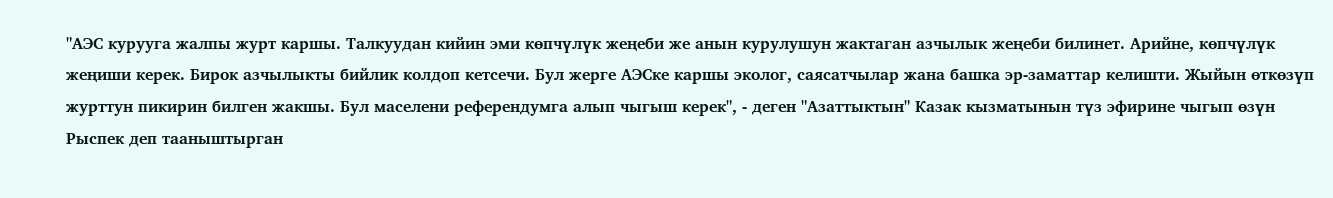"АЭС курууга жалпы журт каршы. Талкуудан кийин эми көпчүлүк жеңеби же анын курулушун жактаган азчылык жеңеби билинет. Арийне, көпчүлүк жеңиши керек. Бирок азчылыкты бийлик колдоп кетсечи. Бул жерге АЭСке каршы эколог, саясатчылар жана башка эр-заматтар келишти. Жыйын өткөзүп журттун пикирин билген жакшы. Бул маселени референдумга алып чыгыш керек", - деген "Азаттыктын" Казак кызматынын түз эфирине чыгып өзүн Рыспек деп тааныштырган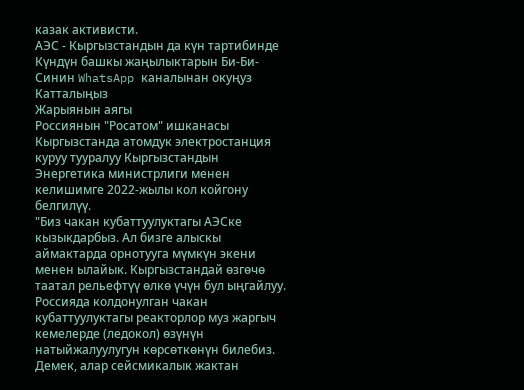казак активисти.
АЭС - Кыргызстандын да күн тартибинде
Күндүн башкы жаңылыктарын Би-Би-Синин WhatsApp каналынан окуңуз
Катталыңыз
Жарыянын аягы
Россиянын "Росатом" ишканасы Кыргызстанда атомдук электростанция куруу тууралуу Кыргызстандын Энергетика министрлиги менен келишимге 2022-жылы кол койгону белгилүү.
"Биз чакан кубаттуулуктагы АЭСке кызыкдарбыз. Ал бизге алыскы аймактарда орнотууга мүмкүн экени менен ылайык. Кыргызстандай өзгөчө таатал рельефтүү өлкө үчүн бул ыңгайлуу. Россияда колдонулган чакан кубаттуулуктагы реакторлор муз жаргыч кемелерде (ледокол) өзүнүн натыйжалуулугун көрсөткөнүн билебиз. Демек, алар сейсмикалык жактан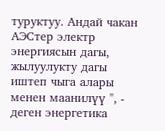туруктуу. Андай чакан АЭСтер электр энергиясын дагы, жылуулукту дагы иштеп чыга алары менен маанилүү ", - деген энергетика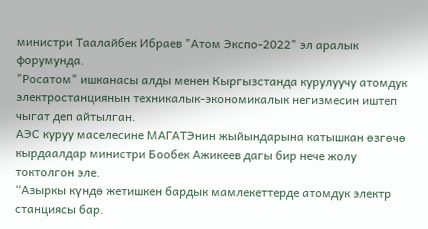министри Таалайбек Ибраев "Атом Экспо-2022" эл аралык форумунда.
"Росатом" ишканасы алды менен Кыргызстанда курулуучу атомдук электростанциянын техникалык-экономикалык негизмесин иштеп чыгат деп айтылган.
АЭС куруу маселесине МАГАТЭнин жыйындарына катышкан өзгөчө кырдаалдар министри Бообек Ажикеев дагы бир нече жолу токтолгон эле.
“Азыркы күндө жетишкен бардык мамлекеттерде атомдук электр станциясы бар.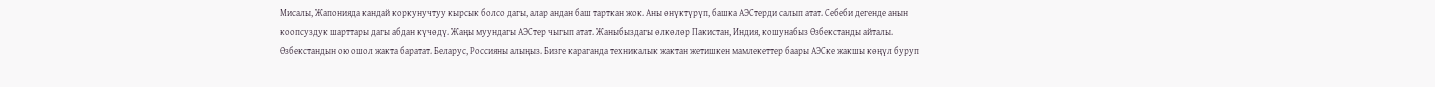Мисалы, Жапонияда кандай коркунучтуу кырсык болсо дагы, алар андан баш тарткан жок. Аны өнүктүрүп, башка АЭСтерди салып атат. Себеби дегенде анын коопсуздук шарттары дагы абдан күчөдү. Жаңы муундагы АЭСтер чыгып атат. Жаныбыздагы өлкөлөр Пакистан, Индия, кошунабыз Өзбекстанды айталы. Өзбекстандын ою ошол жакта баратат. Беларус, Россияны алыңыз. Бизге караганда техникалык жактан жетишкен мамлекеттер баары АЭСке жакшы көңүл буруп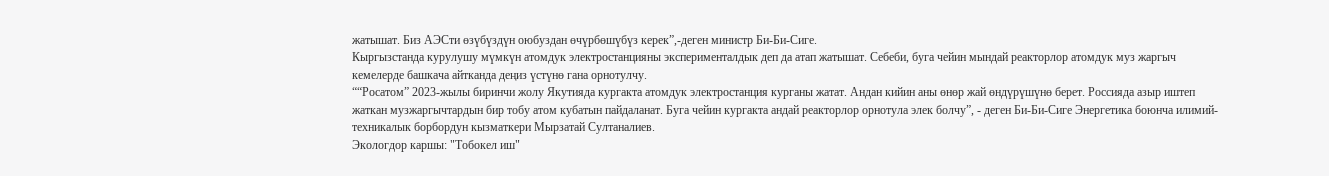жатышат. Биз АЭСти өзүбүздүн оюбуздан өчүрбөшүбүз керек”,-деген министр Би-Би-Сиге.
Кыргызстанда курулушу мүмкүн атомдук электростанцияны эксперименталдык деп да атап жатышат. Себеби, буга чейин мындай реакторлор атомдук муз жаргыч кемелерде башкача айтканда деңиз үстүнө гана орнотулчу.
““Росатом” 2023-жылы биринчи жолу Якутияда кургакта атомдук электростанция курганы жатат. Андан кийин аны өнөр жай өндүрүшүнө берет. Россияда азыр иштеп жаткан музжаргычтардын бир тобу атом кубатын пайдаланат. Буга чейин кургакта андай реакторлор орнотула элек болчу”, - деген Би-Би-Сиге Энергетика боюнча илимий-техникалык борбордун кызматкери Мырзатай Султаналиев.
Экологдор каршы: "Тобокел иш"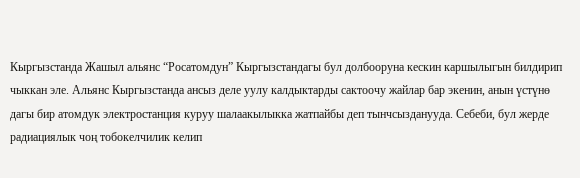Кыргызстанда Жашыл альянс “Росатомдун” Кыргызстандагы бул долбооруна кескин каршылыгын билдирип чыккан эле. Альянс Кыргызстанда ансыз деле уулу калдыктарды сактоочу жайлар бар экенин, анын үстүнө дагы бир атомдук электростанция куруу шалаакылыкка жатпайбы деп тынчсызданууда. Себеби, бул жерде радиациялык чоң тобокелчилик келип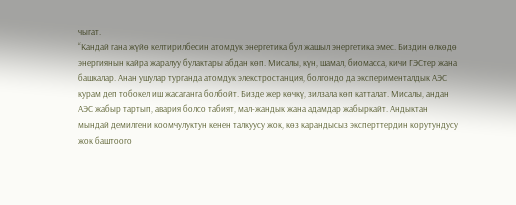чыгат.
“Кандай гана жүйө келтирилбесин атомдук энергетика бул жашыл энергетика эмес. Биздин өлкөдө энергиянын кайра жаралуу булактары абдан көп. Мисалы, күн, шамал, биомасса, кичи ГЭСтер жана башкалар. Анан ушулар турганда атомдук элекстростанция, болгондо да эксперименталдык АЭС курам деп тобокел иш жасаганга болбойт. Бизде жер көчкү, зилзала көп катталат. Мисалы, андан АЭС жабыр тартып, авария болсо табият, мал-жандык жана адамдар жабыркайт. Андыктан мындай демилгени коомчулуктун кенен талкуусу жок, көз карандысыз эксперттердин корутундусу жок баштоого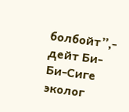болбойт”,- дейт Би-Би-Сиге эколог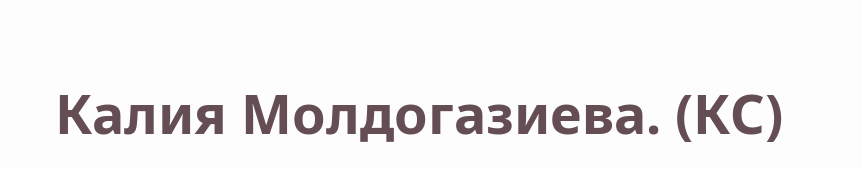Калия Молдогазиева. (КС)